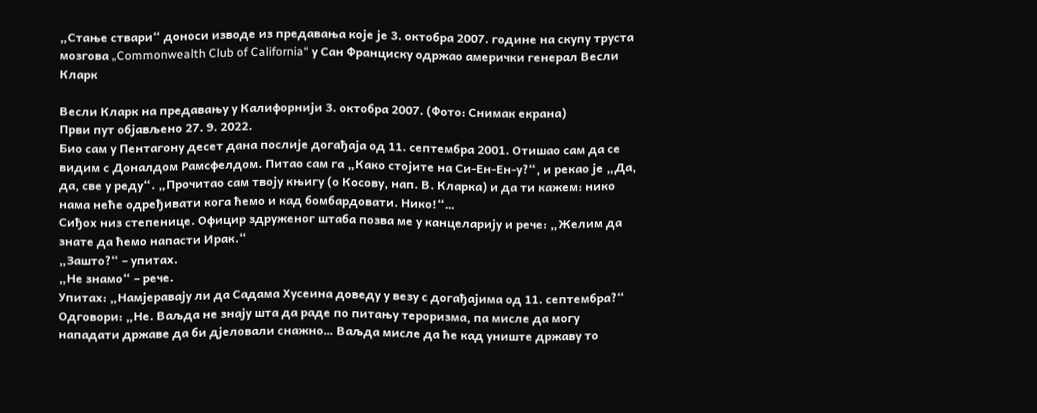„Стање ствари“ доноси изводе из предавања које је 3. октобра 2007. године на скупу труста мозгова „Commonwealth Club of California“ у Сан Франциску одржао амерички генерал Весли Кларк

Весли Кларк на предавању у Калифорнији 3. октобра 2007. (Фото: Снимак екрана)
Први пут објављено 27. 9. 2022.
Био сам у Пентагону десет дана послије догађаја од 11. септембра 2001. Отишао сам да се видим с Доналдом Рамсфелдом. Питао сам га „Како стојите на Си-Ен-Ен-у?“, и рекао је „Да, да, све у реду“. „Прочитао сам твоју књигу (о Косову, нап. В. Кларка) и да ти кажем: нико нама неће одређивати кога ћемо и кад бомбардовати. Нико!“…
Сиђох низ степенице. Официр здруженог штаба позва ме у канцеларију и рече: „Желим да знате да ћемо напасти Ирак.“
„Зашто?“ – упитах.
„Не знамо“ – рече.
Упитах: „Намјеравају ли да Садама Хусеина доведу у везу с догађајима од 11. септембра?“
Одговори: „Не. Ваљда не знају шта да раде по питању тероризма, па мисле да могу нападати државе да би дјеловали снажно… Ваљда мисле да ће кад униште државу то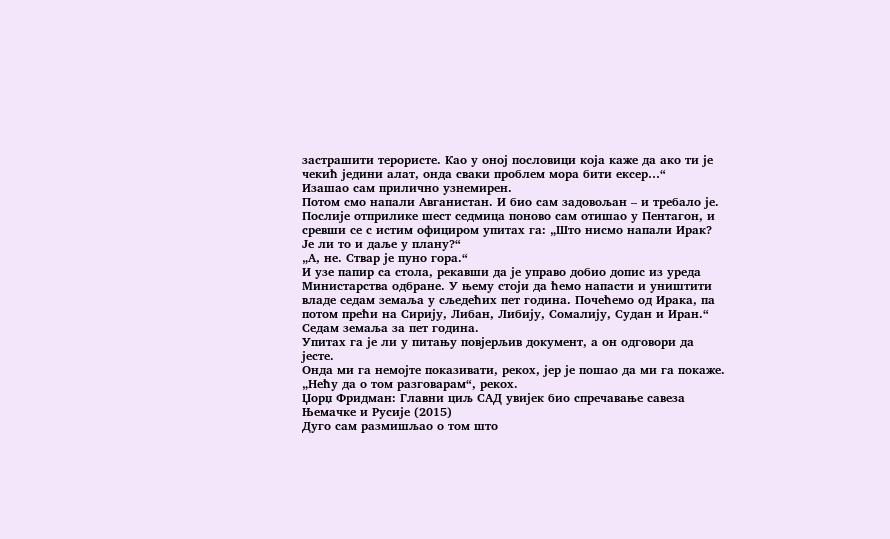застрашити терористе. Као у оној пословици која каже да ако ти је чекић једини алат, онда сваки проблем мора бити ексер…“
Изашао сам прилично узнемирен.
Потом смо напали Авганистан. И био сам задовољан – и требало је.
Послије отприлике шест седмица поново сам отишао у Пентагон, и сревши се с истим официром упитах га: „Што нисмо напали Ирак? Је ли то и даље у плану?“
„А, не. Ствар је пуно гора.“
И узе папир са стола, рекавши да је управо добио допис из уреда Министарства одбране. У њему стоји да ћемо напасти и уништити владе седам земаља у сљедећих пет година. Почећемо од Ирака, па потом прећи на Сирију, Либан, Либију, Сомалију, Судан и Иран.“
Седам земаља за пет година.
Упитах га је ли у питању повјерљив документ, а он одговори да јесте.
Онда ми га немојте показивати, рекох, јер је пошао да ми га покаже. „Нећу да о том разговарам“, рекох.
Џорџ Фридман: Главни циљ САД увијек био спречавање савеза Њемачке и Русије (2015)
Дуго сам размишљао о том што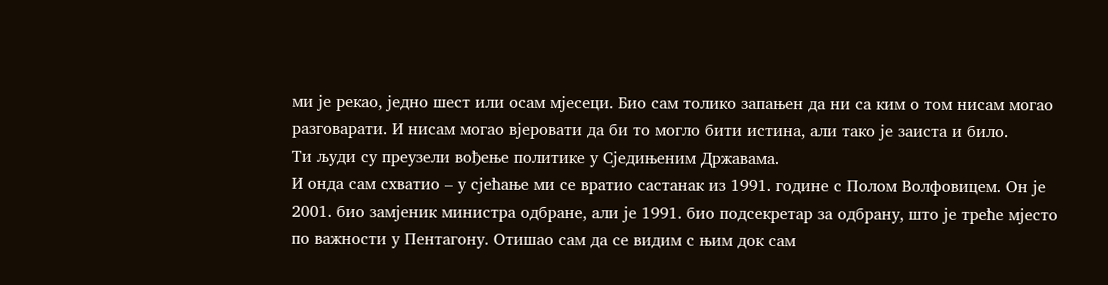ми је рекао, једно шест или осам мјесеци. Био сам толико запањен да ни са ким о том нисам могао разговарати. И нисам могао вјеровати да би то могло бити истина, али тако је заиста и било.
Ти људи су преузели вођење политике у Сједињеним Државама.
И онда сам схватио – у сјећање ми се вратио састанак из 1991. године с Полом Волфовицем. Он је 2001. био замјеник министра одбране, али је 1991. био подсекретар за одбрану, што је треће мјесто по важности у Пентагону. Отишао сам да се видим с њим док сам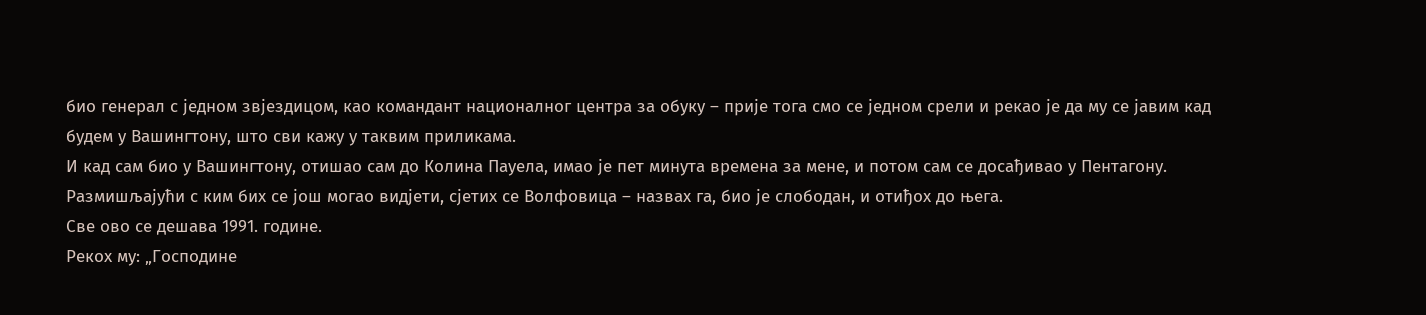био генерал с једном звјездицом, као командант националног центра за обуку – прије тога смо се једном срели и рекао је да му се јавим кад будем у Вашингтону, што сви кажу у таквим приликама.
И кад сам био у Вашингтону, отишао сам до Колина Пауела, имао је пет минута времена за мене, и потом сам се досађивао у Пентагону. Размишљајући с ким бих се још могао видјети, сјетих се Волфовица – назвах га, био је слободан, и отиђох до њега.
Све ово се дешава 1991. године.
Рекох му: „Господине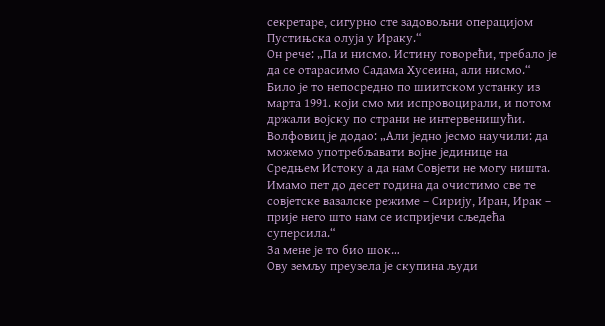секретаре, сигурно сте задовољни операцијом Пустињска олуја у Ираку.“
Он рече: „Па и нисмо. Истину говорећи, требало је да се отарасимо Садама Хусеина, али нисмо.“
Било је то непосредно по шиитском устанку из марта 1991. који смо ми испровоцирали, и потом држали војску по страни не интервенишући.
Волфовиц је додао: „Али једно јесмо научили: да можемо употребљавати војне јединице на Средњем Истоку а да нам Совјети не могу ништа. Имамо пет до десет година да очистимо све те совјетске вазалске режиме – Сирију, Иран, Ирак – прије него што нам се испријечи сљедећа суперсила.“
За мене је то био шок…
Ову земљу преузела је скупина људи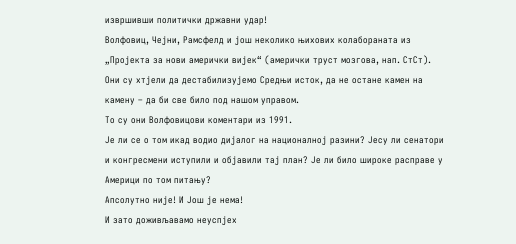извршивши политички државни удар!
Волфовиц, Чејни, Рамсфелд и још неколико њихових колабораната из „Пројекта за нови амерички вијек“ (амерички труст мозгова, нап. СтСт). Они су хтјели да дестабилизујемо Средњи исток, да не остане камен на камену – да би све било под нашом управом.
То су они Волфовицови коментари из 1991.
Је ли се о том икад водио дијалог на националној разини? Јесу ли сенатори и конгресмени иступили и објавили тај план? Је ли било широке расправе у Америци по том питању?
Апсолутно није! И Још је нема!
И зато доживљавамо неуспјех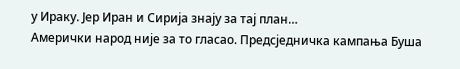у Ираку. Јер Иран и Сирија знају за тај план…
Амерички народ није за то гласао. Предсједничка кампања Буша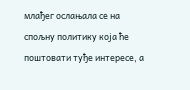млађег ослањала се на спољну политику која ће поштовати туђе интересе, а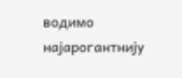водимо најарогантнију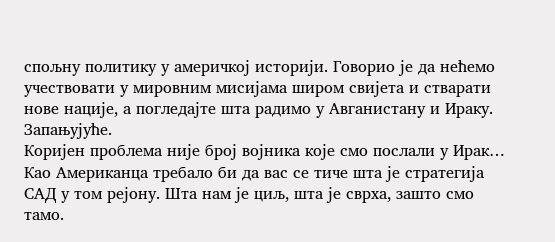спољну политику у америчкој историји. Говорио је да нећемо учествовати у мировним мисијама широм свијета и стварати нове нације, а погледајте шта радимо у Авганистану и Ираку. Запањујуће.
Коријен проблема није број војника које смо послали у Ирак…
Као Американца требало би да вас се тиче шта је стратегија САД у том рејону. Шта нам је циљ, шта је сврха, зашто смо тамо.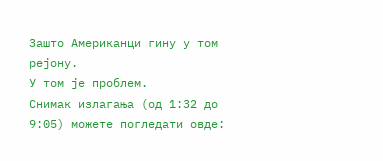Зашто Американци гину у том рејону.
У том је проблем.
Снимак излагања (од 1:32 до 9:05) можете погледати овде: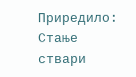Приредило: Стање ствари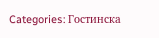Categories: Гостинска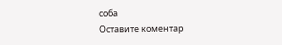соба
Оставите коментар